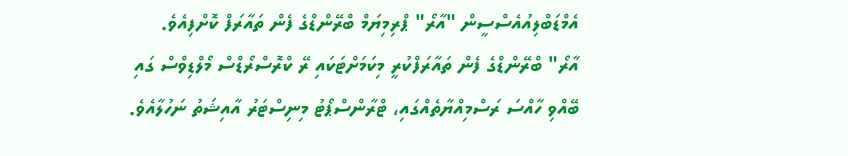އެމްޑަބްލިއުއެސްސީން "އާރޯ" ޕްރިމިޔަމް ބްރޭންޑްގެ ފެން ތައާރަފް ކޮށްފިއެވެ.
އާރޯ" ބްރޭންޑްގެ ފެން ތައާރަފްކުރީ މިކަމަށްޓަކައި ރޭ ކްރޮސްރޯޑްސް މޯލްޑިވްސް ގައި ބޭއްވި ހާއްސަ ރަސްމިއްޔާތެއްގައި، ޓްރާންސްޕޯޓު މިނިސްޓަރު އާއިޝަތު ނަހުލާއެވެ.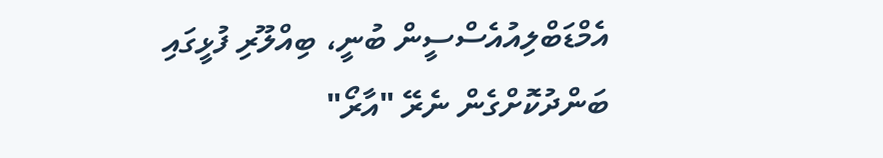އެމްޑަބްލިއުއެސްސީން ބުނީ، ބިއްލޫރި ފުޅީގައި ބަންދުކޮށްގެން ނެރޭ "އާރޯ"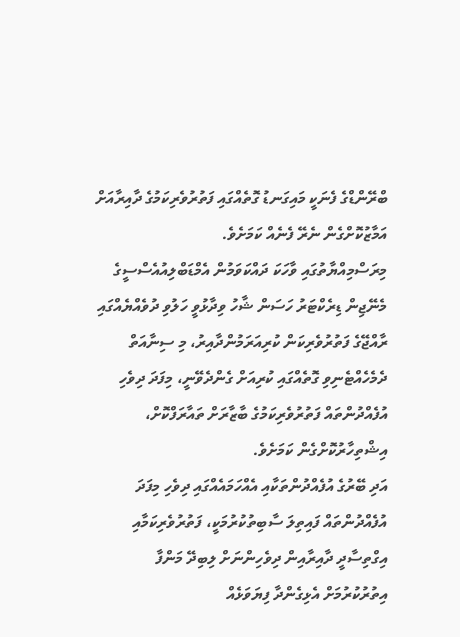ބްރޭންޑްގެ ފެނަކީ މައިގަނޑު ގޮތެއްގައި ފަތުރުވެރިކަމުގެ ދާއިރާއަށް އަމާޒުކޮށްގެން ނެރޭ ފެނެއް ކަމަށެވެ.
މިރަސްމިއްޔާތުގައި ވާހަކަ ދައްކަވަމުން އެމްޑަބްލިއުއެސްސީގެ މެނޭޖިން ޑިރެކްޓަރު ހަސަން ޝާހު ވިދާޅުވީ ހަލުވި ދުވެއްޔެއްގައި ރާއްޖޭގެ ފަތުރުވެރިކަން ކުރިއަރަމުންދާއިރު، މި ސިނާއަތް ދެމެހެއްޓެނިވި ގޮތެއްގައި ކުރިއަށް ގެންދެވޭނީ، މިފަދަ ދިވެހި އުފެއްދުންތައް ފަތުރުވެރިކަމުގެ ބާޒާރަށް ތައާރަފްކޮށް، އިޝްތިހާރުކޮށްގެން ކަމަށެވެ.
އަދި ބޭރުގެ އުފެއްދުންތަކާއި އެއްހަމައެއްގައި ދިވެހި މިފަދަ އުފެއްދުންތައް ފައިތިލަ ސާބިތުކުރުމަކީ، ފަތުރުވެރިކަމާއި އިގްތިސާދީ ދާއިރާއިން ދިވެހިންނަށް ލިބިދޭ މަންފާ އިތުރުކުރުމަށް އެޅިގެންދާ ފިޔަވަޅެއް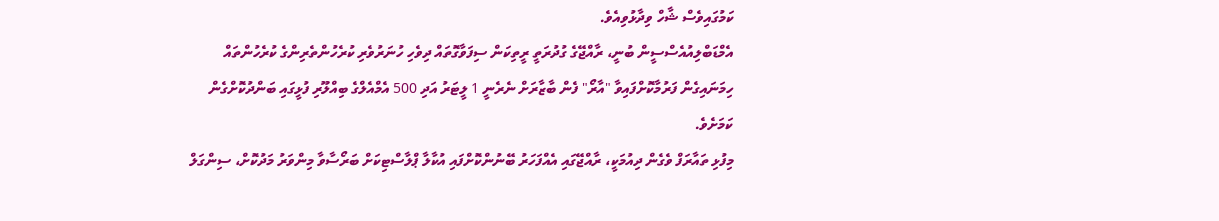ކަމުގައިވެސް ޝާހް ވިދާޅުވިއެވެ.
އެމްޑަބްލިއުއެސްސީން ބުނީ، ރާއްޖޭގެ ގުދުރަތީ ރީތިކަން ސިފަވާގޮތައް ދިވެހި ހުނަރުވެރި ކުރެހުންތެރިންގެ ކުރެހުންތައް ހިމަނައިގެން ފަރުމާކޮށްފައިވާ "އާރޯ" ފެން ބާޒާރަށް ނެރެނީ 1 ލީޓަރު އަދި 500 އެމްއެލްގެ ބިއްލޫރި ފުޅީގައި ބަންދުކޮށްގެން ކަމަށެވެ.
މިފުޅި ތައާރަފް ވެގެން ދިއުމަކީ، ރާއްޖޭގައި އެއްފަހަރު ބޭނުންކޮށްފައި އުކާލާ ޕްލާސްޓިކަށް ބަރޯސާވާ މިންވަރު މަދުކޮށް، ސިންގަލް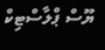ޔޫސް ޕްލާސްޓިކް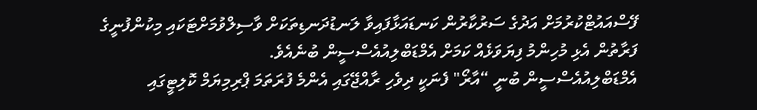ފޭސްއައުޓްކުރުމަށް އަދުގެ ސަރުކާރުން ކަނޑައަޅާފައިވާ ލަނޑުދަނޑިތަކަށް ވާސިލްވުމަށްޓަކައި މިކުންފުނީގެ ފަރާތުން އެޅި މުހިންމު ފިޔަވަޅެއް ކަމަށް އެމްޑަބްލިއުއެސްސީން ބުނެއެވެ.
އެމްޑަބްލިއުއެސްސީން ބުނީ “އާރޯ" ފެނަކީ ދިވެހި ރާއްޖޭގައި އެންމެ ފުރަތަމަ ޕްރިމިޔަމް ކޮލިޓީގައި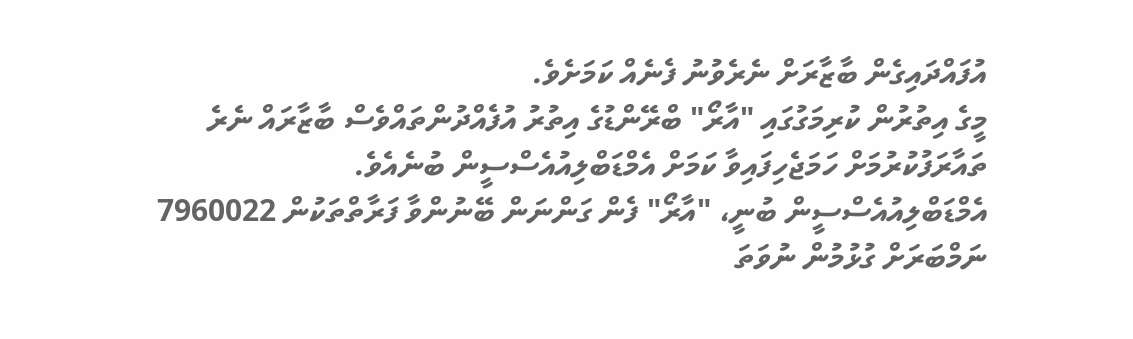އުފައްދައިގެން ބާޒާރަށް ނެރެވުނު ފެނެއް ކަމަށެވެ.
މީގެ އިތުރުން ކުރިމަގުގައި "އާރޯ" ބްރޭންޑުގެ އިތުރު އުފެއްދުންތައްވެސް ބާޒާރައް ނެރެ ތައާރަފުކުރުމަށް ހަމަޖެހިފައިވާ ކަމަށް އެމްޑަބްލިއުއެސްސީން ބުނެއެވެ.
އެމްޑަބްލިއުއެސްސީން ބުނީ، "އާރޯ" ފެން ގަންނަން ބޭނުންވާ ފަރާތްތަކުން 7960022 ނަމްބަރަށް ގުޅުމުން ނުވަތަ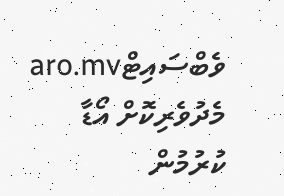ވެބްސައިޓްaro.mv މެދުވެރިކޮށް އޯޑާ ކުރުމުން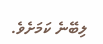ލިބޭނެ ކަމަށެވެ.